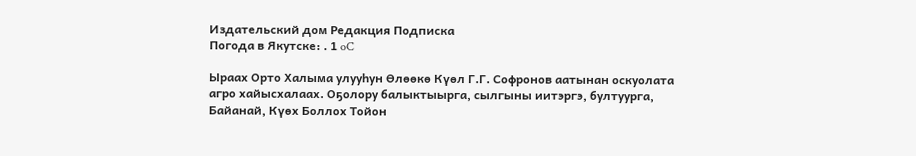Издательский дом Редакция Подписка
Погода в Якутске: . 1 oC

Ыраах Орто Халыма улууһун Өлөөкө Күөл Г.Г. Софронов аатынан оскуолата агро хайысхалаах. Оҕолору балыктыырга, сылгыны иитэргэ, бултуурга, Байанай, Күөх Боллох Тойон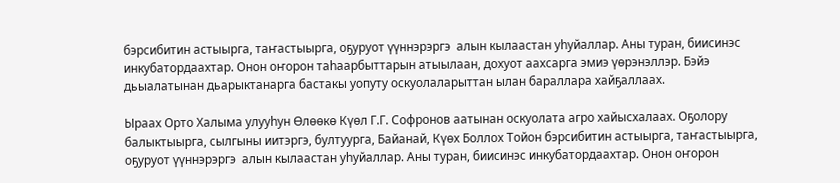бэрсибитин астыырга, таҥастыырга, оҕуруот үүннэрэргэ  алын кылаастан уһуйаллар. Аны туран, биисинэс инкубатордаахтар. Онон оҥорон таһаарбыттарын атыылаан, дохуот аахсарга эмиэ үөрэнэллэр. Бэйэ дьыалатынан дьарыктанарга бастакы уопуту оскуолаларыттан ылан бараллара хайҕаллаах.

Ыраах Орто Халыма улууһун Өлөөкө Күөл Г.Г. Софронов аатынан оскуолата агро хайысхалаах. Оҕолору балыктыырга, сылгыны иитэргэ, бултуурга, Байанай, Күөх Боллох Тойон бэрсибитин астыырга, таҥастыырга, оҕуруот үүннэрэргэ  алын кылаастан уһуйаллар. Аны туран, биисинэс инкубатордаахтар. Онон оҥорон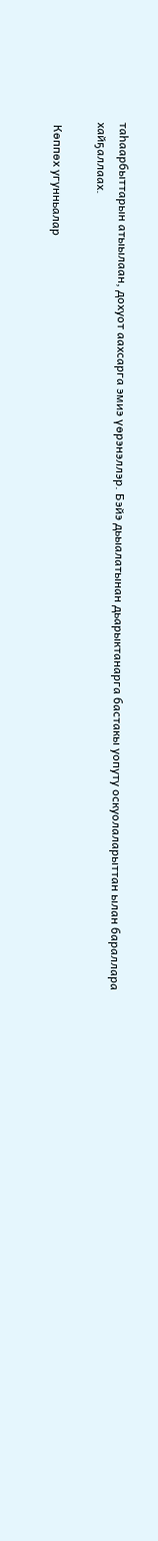таһаарбыттарын атыылаан, дохуот аахсарга эмиэ үөрэнэллэр. Бэйэ дьыалатынан дьарыктанарга бастакы уопуту оскуолаларыттан ылан бараллара хайҕаллаах.

 Көппөх угунньалар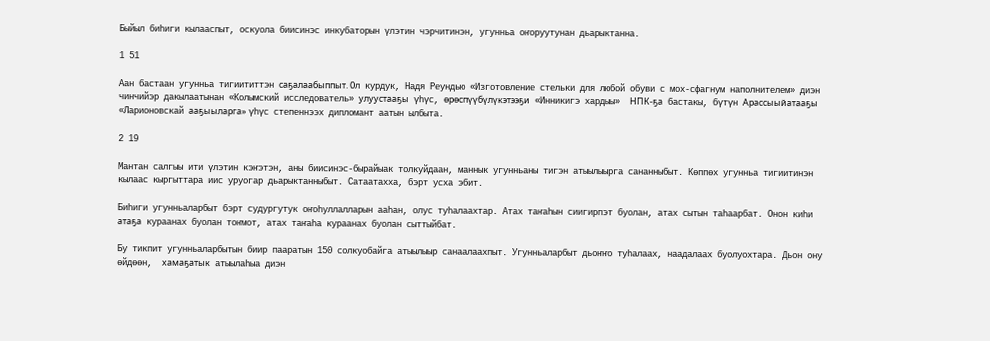Быйыл биһиги кылааспыт, оскуола биисинэс инкубаторын үлэтин чэрчитинэн, угунньа оҥоруутунан дьарыктанна.

1 51

Аан бастаан угунньа тигиититтэн саҕалаабыппыт. Ол курдук, Надя Реундью «Изготовление стельки для любой обуви с мох-сфагнум наполнителем» диэн чинчийэр дакылаатынан «Колымский исследователь» улуустааҕы үһүс, өрөспүүбүлүкэтээҕи «Инникигэ хардыы»  НПК-ҕа бастакы, бүтүн Арассыыйатааҕы «Ларионовскай ааҕыыларга» үһүс степеннээх дипломант аатын ылбыта.

2 19

Мантан салгыы ити үлэтин кэҥэтэн, аны биисинэс-бырайыак толкуйдаан, маннык угунньаны тигэн атыылыырга сананныбыт. Көппөх угунньа тигиитинэн кылаас кыргыттара иис уруогар дьарыктанныбыт. Сатаатахха, бэрт усха эбит.

Биһиги угунньаларбыт бэрт судургутук оҥоһуллалларын ааһан, олус туһалаахтар. Атах таҥаһын сиигирпэт буолан, атах сытын таһаарбат. Онон киһи атаҕа кураанах буолан тоҥмот, атах таҥаһа кураанах буолан сыттыйбат.

Бу тикпит угунньаларбытын биир пааратын 150 солкуобайга атыылыыр санаалаахпыт. Угунньаларбыт дьоҥҥо туһалаах, наадалаах буолуохтара. Дьон ону өйдөөн,  хамаҕатык атыылаһыа диэн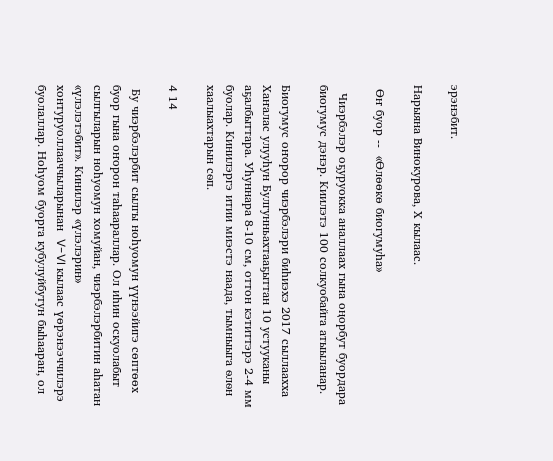эрэнэбит.

Нарыяна Винокурова, Х кылаас.

 Өҥ буор --  «Өлөөкө биогумуһа»

  Чиэрбэлэр оҕуруокка аналлаах гына оңорбут буордара биогумус дэнэр. Киилэтэ 100 солкуобайга атыыланар.

Биогумус оҥорор чиэрбэлэри биһиэхэ 2017 сыллаахха Хаҥалас улууһун Булгунньахтааҕыттан 10 устууканы аҕалбыттара. Уһуннара 8-10 см, оттон кэтиттэрэ 2-4 мм буолар. Кинилэргэ итии миэстэ наада, тымныыга ѳлѳн хаалыахтарын сѳп.

4 14

 Бу чиэрбэлэрбит сылгы ноһуомун үүнээйигэ сөптөөх буор гына оҥорон таһаараллар. Ол иһин оскуолабыт сылгыларын ноһуомун хомуйан, чиэрбэлэрбитин аһатан «үлэлэтэбит». Кинилэр «үлэлэрин» хонтуруоллааччыларынан  V-VI кылаас үөрэнээччилэрэ буолаллар. Ноһуом буорга кубулуйбутун быһааран, ол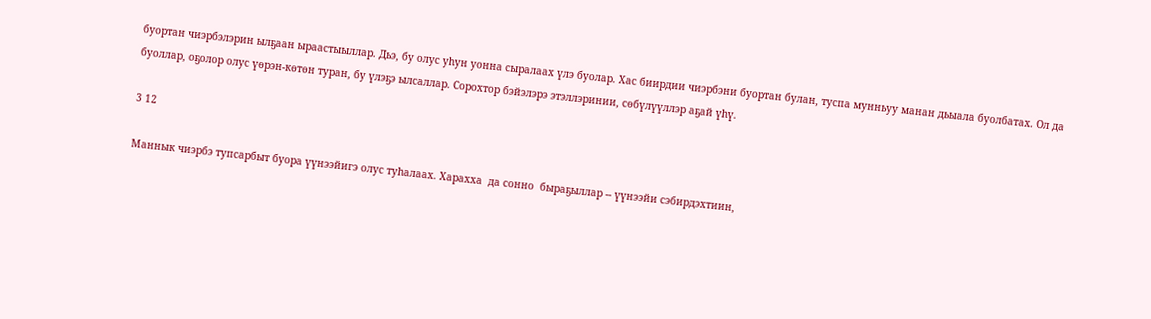буортан чиэрбэлэрин ылҕаан ыраастыыллар. Дьэ, бу олус уһун уонна сыралаах үлэ буолар. Хас биирдии чиэрбэни буортан булан, туспа мунньуу манан дьыала буолбатах. Ол да буоллар, оҕолор олус үөрэн-көтөн туран, бу үлэҕэ ылсаллар. Сорохтор бэйэлэрэ этэллэринии, сөбүлүүллэр аҕай үһү.

3 12

Маннык чиэрбэ тупсарбыт буора үүнээйигэ олус туһалаах. Харахха  да сонно  быраҕыллар -- үүнээйи сэбирдэхтиин,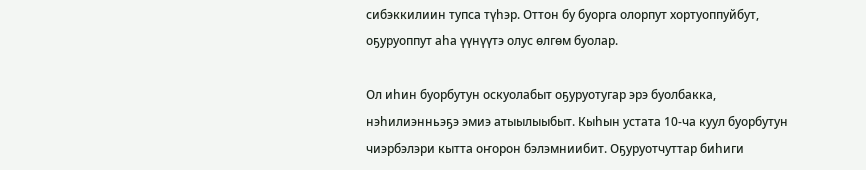сибэккилиин тупса түһэр. Оттон бу буорга олорпут хортуоппуйбут, оҕуруоппут аһа үүнүүтэ олус өлгөм буолар.

Ол иһин буорбутун оскуолабыт оҕуруотугар эрэ буолбакка, нэһилиэнньэҕэ эмиэ атыылыыбыт. Кыһын устата 10-ча куул буорбутун чиэрбэлэри кытта оҥорон бэлэмниибит. Оҕуруотчуттар биһиги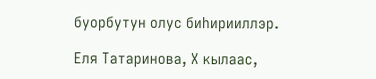буорбутун олус биһирииллэр.

Еля Татаринова, Х кылаас,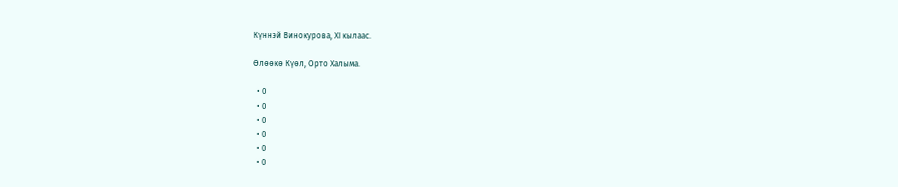Күннэй Винокурова, ХI кылаас.

Өлөөкө Күөл, Орто Халыма.

  • 0
  • 0
  • 0
  • 0
  • 0
  • 0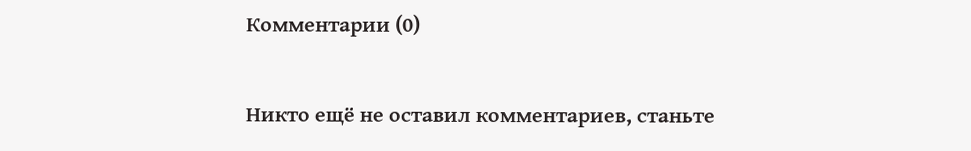Комментарии (0)

Никто ещё не оставил комментариев, станьте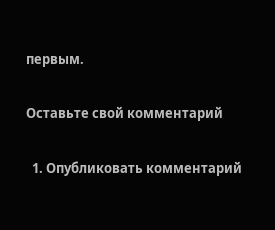первым.

Оставьте свой комментарий

  1. Опубликовать комментарий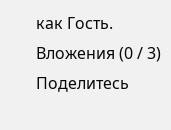как Гость.
Вложения (0 / 3)
Поделитесь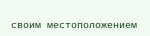своим местоположением